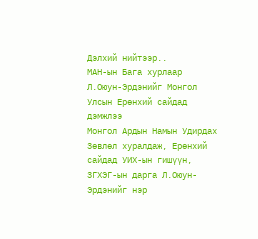Дэлхий нийтээр..
МАН-ын Бага хурлаар Л.Оюун-Эрдэнийг Монгол Улсын Ерөнхий сайдад дэмжлээ
Монгол Ардын Намын Удирдах Зөвлөл хуралдаж, Ерөнхий сайдад УИХ-ын гишүүн, ЗГХЭГ-ын дарга Л.Оюун-Эрдэнийг нэр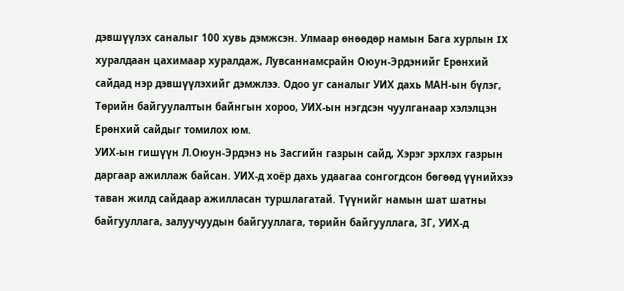дэвшүүлэх саналыг 100 хувь дэмжсэн. Улмаар өнөөдөр намын Бага хурлын IX хуралдаан цахимаар хуралдаж, Лувсаннамсрайн Оюун-Эрдэнийг Ерөнхий сайдад нэр дэвшүүлэхийг дэмжлээ. Одоо уг саналыг УИХ дахь МАН-ын бүлэг, Төрийн байгуулалтын байнгын хороо, УИХ-ын нэгдсэн чуулганаар хэлэлцэн Ерөнхий сайдыг томилох юм.
УИХ-ын гишүүн Л.Оюун-Эрдэнэ нь Засгийн газрын сайд, Хэрэг эрхлэх газрын даргаар ажиллаж байсан. УИХ-д хоёр дахь удаагаа сонгогдсон бөгөөд үүнийхээ таван жилд сайдаар ажилласан туршлагатай. Түүнийг намын шат шатны байгууллага, залуучуудын байгууллага, төрийн байгууллага, ЗГ, УИХ-д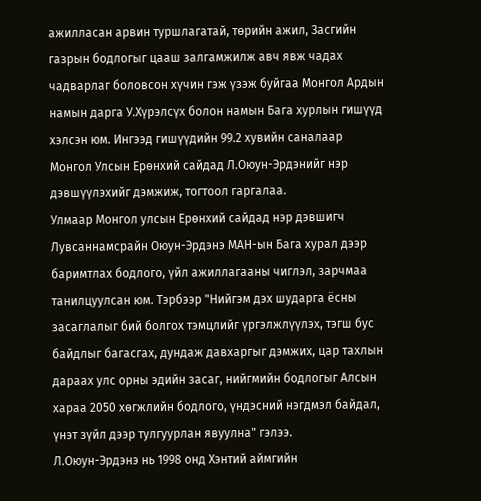ажилласан арвин туршлагатай, төрийн ажил, Засгийн газрын бодлогыг цааш залгамжилж авч явж чадах чадварлаг боловсон хүчин гэж үзэж буйгаа Монгол Ардын намын дарга У.Хүрэлсүх болон намын Бага хурлын гишүүд хэлсэн юм. Ингээд гишүүдийн 99.2 хувийн саналаар Монгол Улсын Ерөнхий сайдад Л.Оюун-Эрдэнийг нэр дэвшүүлэхийг дэмжиж, тогтоол гаргалаа.
Улмаар Монгол улсын Ерөнхий сайдад нэр дэвшигч Лувсаннамсрайн Оюун-Эрдэнэ МАН-ын Бага хурал дээр баримтлах бодлого, үйл ажиллагааны чиглэл, зарчмаа танилцуулсан юм. Тэрбээр "Нийгэм дэх шударга ёсны засаглалыг бий болгох тэмцлийг үргэлжлүүлэх, тэгш бус байдлыг багасгах, дундаж давхаргыг дэмжих, цар тахлын дараах улс орны эдийн засаг, нийгмийн бодлогыг Алсын хараа 2050 хөгжлийн бодлого, үндэсний нэгдмэл байдал, үнэт зүйл дээр тулгуурлан явуулна" гэлээ.
Л.Оюун-Эрдэнэ нь 1998 онд Хэнтий аймгийн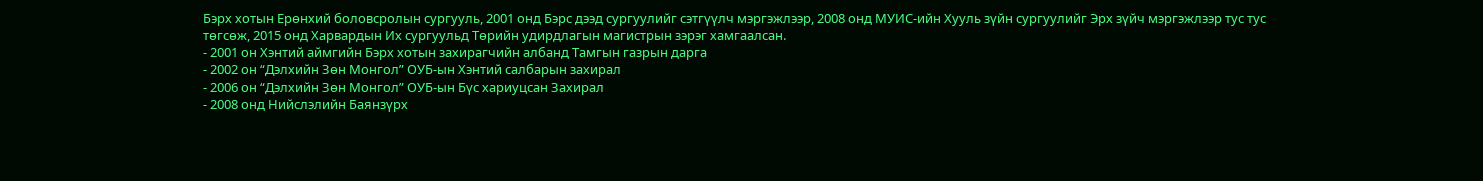Бэрх хотын Ерөнхий боловсролын сургууль, 2001 онд Бэрс дээд сургуулийг сэтгүүлч мэргэжлээр, 2008 онд МУИС-ийн Хууль зүйн сургуулийг Эрх зүйч мэргэжлээр тус тус төгсөж, 2015 онд Харвардын Их сургуульд Төрийн удирдлагын магистрын зэрэг хамгаалсан.
- 2001 он Хэнтий аймгийн Бэрх хотын захирагчийн албанд Тамгын газрын дарга
- 2002 он “Дэлхийн Зөн Монгол” ОУБ-ын Хэнтий салбарын захирал
- 2006 он “Дэлхийн Зөн Монгол” ОУБ-ын Бүс хариуцсан Захирал
- 2008 онд Нийслэлийн Баянзүрх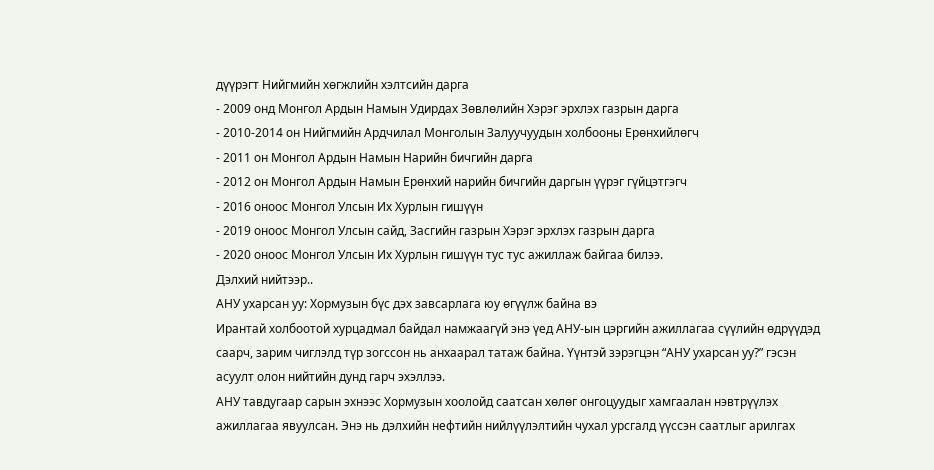дүүрэгт Нийгмийн хөгжлийн хэлтсийн дарга
- 2009 онд Монгол Ардын Намын Удирдах Зөвлөлийн Хэрэг эрхлэх газрын дарга
- 2010-2014 он Нийгмийн Ардчилал Монголын Залуучуудын холбооны Ерөнхийлөгч
- 2011 он Монгол Ардын Намын Нарийн бичгийн дарга
- 2012 он Монгол Ардын Намын Ерөнхий нарийн бичгийн даргын үүрэг гүйцэтгэгч
- 2016 оноос Монгол Улсын Их Хурлын гишүүн
- 2019 оноос Монгол Улсын сайд, Засгийн газрын Хэрэг эрхлэх газрын дарга
- 2020 оноос Монгол Улсын Их Хурлын гишүүн тус тус ажиллаж байгаа билээ.
Дэлхий нийтээр..
АНУ ухарсан уу: Хормузын бүс дэх завсарлага юу өгүүлж байна вэ
Ирантай холбоотой хурцадмал байдал намжаагүй энэ үед АНУ-ын цэргийн ажиллагаа сүүлийн өдрүүдэд саарч, зарим чиглэлд түр зогссон нь анхаарал татаж байна. Үүнтэй зэрэгцэн “АНУ ухарсан уу?” гэсэн асуулт олон нийтийн дунд гарч эхэллээ.
АНУ тавдугаар сарын эхнээс Хормузын хоолойд саатсан хөлөг онгоцуудыг хамгаалан нэвтрүүлэх ажиллагаа явуулсан. Энэ нь дэлхийн нефтийн нийлүүлэлтийн чухал урсгалд үүссэн саатлыг арилгах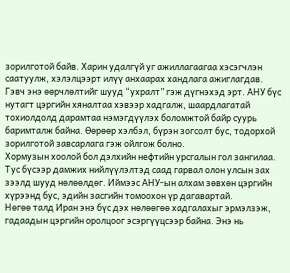зорилготой байв. Харин удалгүй уг ажиллагаагаа хэсэгчлэн саатуулж, хэлэлцээрт илүү анхаарах хандлага ажиглагдав.
Гэвч энэ өөрчлөлтийг шууд “ухралт” гэж дүгнэхэд эрт. АНУ бүс нутагт цэргийн хяналтаа хэвээр хадгалж, шаардлагатай тохиолдолд дарамтаа нэмэгдүүлэх боломжтой байр суурь баримталж байна. Өөрөөр хэлбэл, бүрэн зогсолт бус, тодорхой зорилготой завсарлага гэж ойлгож болно.
Хормузын хоолой бол дэлхийн нефтийн урсгалын гол зангилаа. Тус бүсээр дамжих нийлүүлэлтэд саад гарвал олон улсын зах зээлд шууд нөлөөлдөг. Иймээс АНУ-ын алхам зөвхөн цэргийн хүрээнд бус, эдийн засгийн томоохон үр дагавартай.
Нөгөө талд Иран энэ бүс дэх нөлөөгөө хадгалахыг эрмэлзэж, гадаадын цэргийн оролцоог эсэргүүцсээр байна. Энэ нь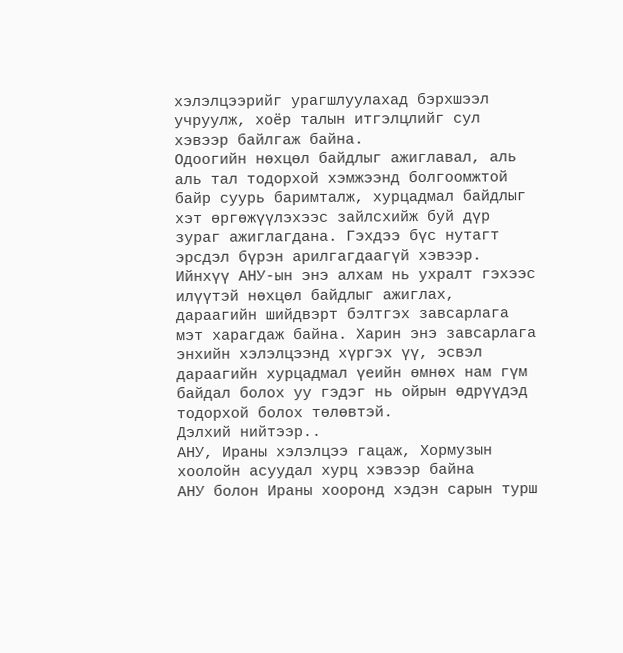хэлэлцээрийг урагшлуулахад бэрхшээл учруулж, хоёр талын итгэлцлийг сул хэвээр байлгаж байна.
Одоогийн нөхцөл байдлыг ажиглавал, аль аль тал тодорхой хэмжээнд болгоомжтой байр суурь баримталж, хурцадмал байдлыг хэт өргөжүүлэхээс зайлсхийж буй дүр зураг ажиглагдана. Гэхдээ бүс нутагт эрсдэл бүрэн арилгагдаагүй хэвээр.
Ийнхүү АНУ-ын энэ алхам нь ухралт гэхээс илүүтэй нөхцөл байдлыг ажиглах, дараагийн шийдвэрт бэлтгэх завсарлага мэт харагдаж байна. Харин энэ завсарлага энхийн хэлэлцээнд хүргэх үү, эсвэл дараагийн хурцадмал үеийн өмнөх нам гүм байдал болох уу гэдэг нь ойрын өдрүүдэд тодорхой болох төлөвтэй.
Дэлхий нийтээр..
АНУ, Ираны хэлэлцээ гацаж, Хормузын хоолойн асуудал хурц хэвээр байна
АНУ болон Ираны хооронд хэдэн сарын турш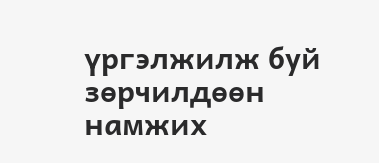үргэлжилж буй зөрчилдөөн намжих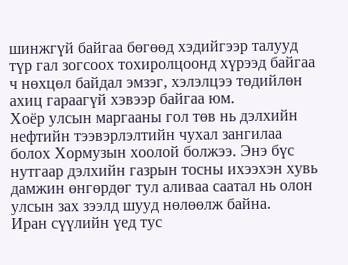шинжгүй байгаа бөгөөд хэдийгээр талууд түр гал зогсоох тохиролцоонд хүрээд байгаа ч нөхцөл байдал эмзэг, хэлэлцээ төдийлөн ахиц гараагүй хэвээр байгаа юм.
Хоёр улсын маргааны гол төв нь дэлхийн нефтийн тээвэрлэлтийн чухал зангилаа болох Хормузын хоолой болжээ. Энэ бүс нутгаар дэлхийн газрын тосны ихээхэн хувь дамжин өнгөрдөг тул аливаа саатал нь олон улсын зах зээлд шууд нөлөөлж байна.
Иран сүүлийн үед тус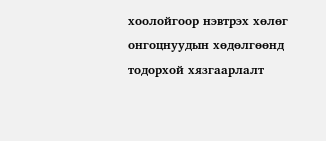хоолойгоор нэвтрэх хөлөг онгоцнуудын хөдөлгөөнд тодорхой хязгаарлалт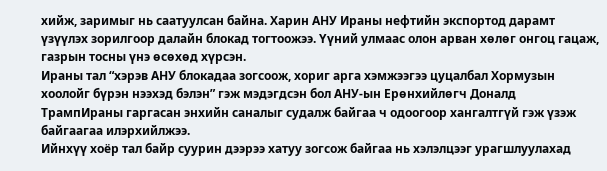хийж, заримыг нь саатуулсан байна. Харин АНУ Ираны нефтийн экспортод дарамт үзүүлэх зорилгоор далайн блокад тогтоожээ. Үүний улмаас олон арван хөлөг онгоц гацаж, газрын тосны үнэ өсөхөд хүрсэн.
Ираны тал “хэрэв АНУ блокадаа зогсоож, хориг арга хэмжээгээ цуцалбал Хормузын хоолойг бүрэн нээхэд бэлэн” гэж мэдэгдсэн бол АНУ-ын Ерөнхийлөгч Доналд ТрампИраны гаргасан энхийн саналыг судалж байгаа ч одоогоор хангалтгүй гэж үзэж байгаагаа илэрхийлжээ.
Ийнхүү хоёр тал байр суурин дээрээ хатуу зогсож байгаа нь хэлэлцээг урагшлуулахад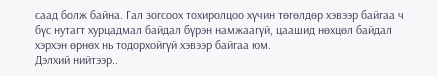саад болж байна. Гал зогсоох тохиролцоо хүчин төгөлдөр хэвээр байгаа ч бүс нутагт хурцадмал байдал бүрэн намжаагүй, цаашид нөхцөл байдал хэрхэн өрнөх нь тодорхойгүй хэвээр байгаа юм.
Дэлхий нийтээр..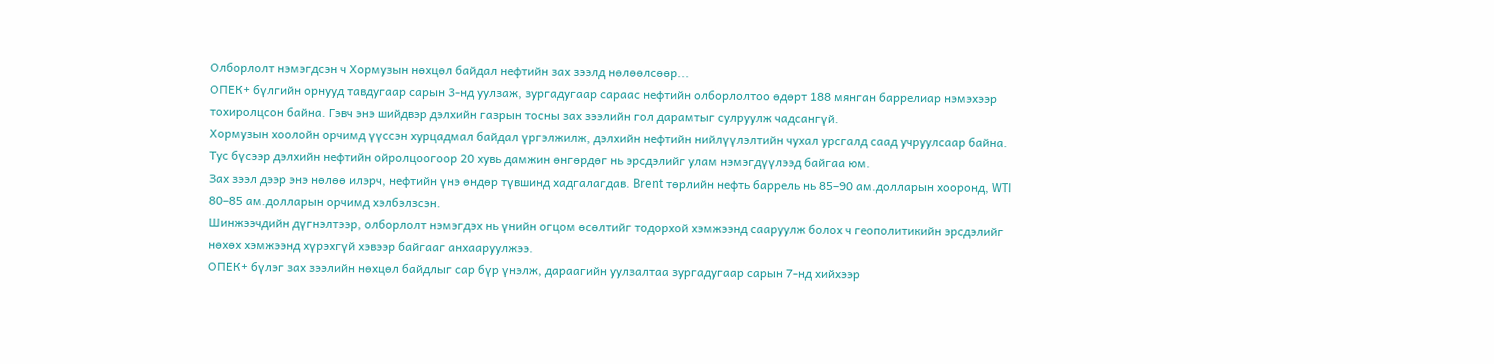Олборлолт нэмэгдсэн ч Хормузын нөхцөл байдал нефтийн зах зээлд нөлөөлсөөр...
ОПЕК+ бүлгийн орнууд тавдугаар сарын 3-нд уулзаж, зургадугаар сараас нефтийн олборлолтоо өдөрт 188 мянган баррелиар нэмэхээр тохиролцсон байна. Гэвч энэ шийдвэр дэлхийн газрын тосны зах зээлийн гол дарамтыг сулруулж чадсангүй.
Хормузын хоолойн орчимд үүссэн хурцадмал байдал үргэлжилж, дэлхийн нефтийн нийлүүлэлтийн чухал урсгалд саад учруулсаар байна. Тус бүсээр дэлхийн нефтийн ойролцоогоор 20 хувь дамжин өнгөрдөг нь эрсдэлийг улам нэмэгдүүлээд байгаа юм.
Зах зээл дээр энэ нөлөө илэрч, нефтийн үнэ өндөр түвшинд хадгалагдав. Brent төрлийн нефть баррель нь 85–90 ам.долларын хооронд, WTI 80–85 ам.долларын орчимд хэлбэлзсэн.
Шинжээчдийн дүгнэлтээр, олборлолт нэмэгдэх нь үнийн огцом өсөлтийг тодорхой хэмжээнд сааруулж болох ч геополитикийн эрсдэлийг нөхөх хэмжээнд хүрэхгүй хэвээр байгааг анхааруулжээ.
ОПЕК+ бүлэг зах зээлийн нөхцөл байдлыг сар бүр үнэлж, дараагийн уулзалтаа зургадугаар сарын 7-нд хийхээр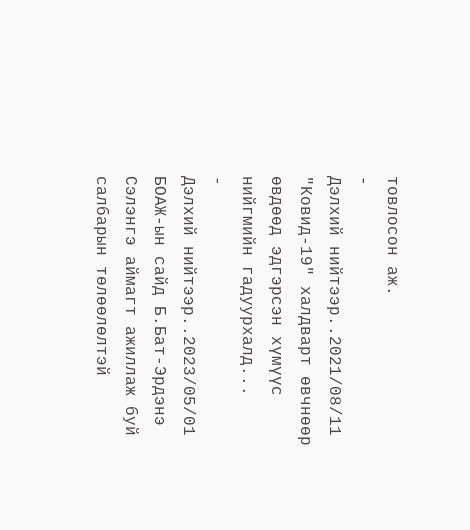товлосон аж.
-
Дэлхий нийтээр..2021/08/11
"Ковид-19" халдварт өвчнөөр өвдөөд эдгэрсэн хүмүүс нийгмийн гадуурхалд...
-
Дэлхий нийтээр..2023/05/01
БОАЖ-ын сайд Б.Бат-Эрдэнэ Сэлэнгэ аймагт ажиллаж буй салбарын төлөөлөлтэй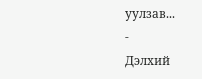уулзав...
-
Дэлхий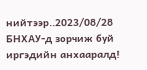нийтээр..2023/08/28
БНХАУ-д зорчиж буй иргэдийн анхааралд!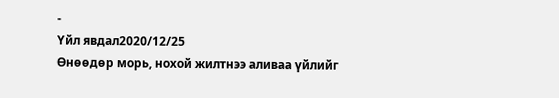-
Үйл явдал2020/12/25
Өнөөдөр морь, нохой жилтнээ аливаа үйлийг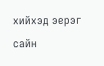хийхэд эерэг сайн